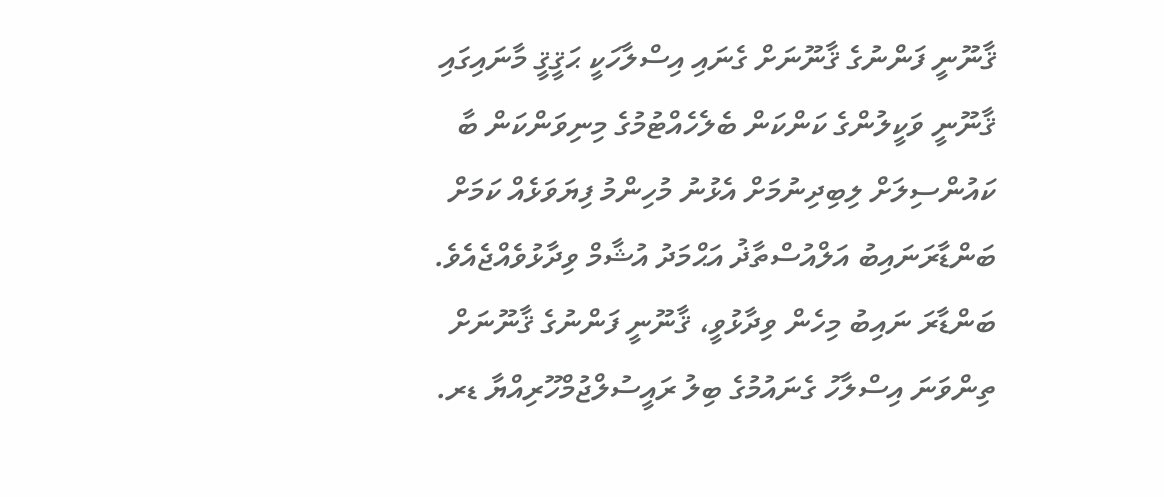ޤާނޫނީ ފަންނުގެ ޤާނޫނަށް ގެނައި އިސްލާހަކީ ޙަޤީޤީ މާނައިގައި ޤާނޫނީ ވަކީލުންގެ ކަންކަން ބެލެހެއްޓުމުގެ މިނިވަންކަން ބާ ކައުންސިލަށް ލިބިދިނުމަށް އެޅުނު މުހިންމު ފިޔަވަޅެއް ކަމަށް ބަންޑާރަނައިބު އަލްއުސްތާޛު އަޙްމަދު އުޝާމް ވިދާޅުވެއްޖެއެވެ.
ބަންޑާރަ ނައިބު މިހެން ވިދާޅުވީ، ޤާނޫނީ ފަންނުގެ ޤާނޫނަށް ތިންވަނަ އިސްލާހު ގެނައުމުގެ ބިލު ރައީސުލްޖުމްހޫރިއްޔާ ޑރ.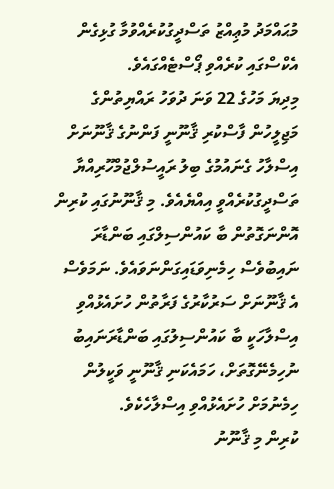މުޙައްމަދު މުޢިއްޒު ތަސްދީގުކުރެއްވުމާ ގުޅިގެން އެކްސްގައި ކުރެއްވި ޕޯސްޓެއްގައެވެ.
މިދިޔަ މަހުގެ 22 ވަނަ ދުވަހު ރައްޔިތުންގެ މަޖިލީހުން ފާސްކުރި ޤާނޫނީ ފަންނުގެ ޤާނޫނަށް އިސްލާހު ގެނައުމުގެ ބިލު ރައީސުލްޖުމްހޫރިއްޔާ ތަސްދީގުކުރެއްވީ އިއްޔެއެވެ. މި ޤާނޫނުގައި ކުރިން އޮންނަގޮތުން ބާ ކައުންސިލްގައި ބަންޑާރަ ނައިބުވެސް ހިމެނިވަޑައިގަންނަވައެވެ. ނަމަވެސް އެ ޤާނޫނަށް ސަރުކާރުގެ ފަރާތުން ހުށައެޅުއްވި އިސްލާހަކީ ބާ ކައުންސިލުގައި ބަންޑާރަނައިބު ނުހިމެނޭގޮތަށް، ހަމައެކަނި ޤާނޫނީ ވަކީލުން ހިމެނުމަށް ހުށައެޅުއްވި އިސްލާހެކެވެ.
ކުރިން މި ޤާނޫނު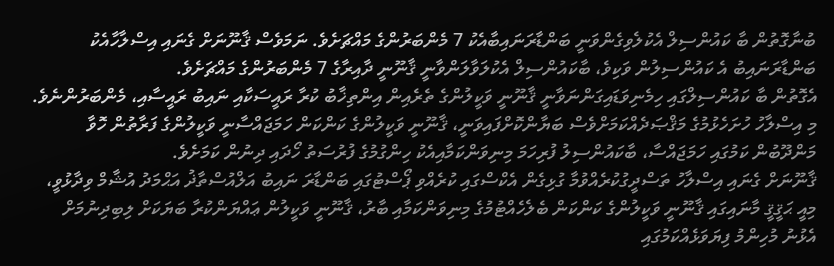ބުނާގޮތުން ބާ ކައުންސިލް އެކުލެވިގެންވަނީ ބަންޑާރަނައިބާއެކު 7 މެންބަރުންގެ މައްޗަށެވެ. ނަމަވެސް ޤާނޫނަށް ގެނައި އިސްލާހާއެކު ބަންޑާރަނައިބު އެ ކައުންސިލުން ވަކިވެ، ބާކައުންސިލް އެކުލަވާލަންވާނީ ޤާނޫނީ ދާއިރާގެ 7 މެންބަރުންގެ މައްޗަށެވެ.
އެގޮތުން ބާ ކައުންސިލްގައި ހިމެނިވަޑައިގަންނަވާނީ ޤާނޫނީ ވަކީލުންގެ ތެރެއިން އިންތިޚާބު ކުރާ ރައީސަކާއި ނައިބު ރައީސާއި، މެންބަރުންނެވެ.
މި އިސްލާހު ހުށަހެޅުމުގެ މަޤްޞަދެއްކަމަށްވެސް ބަޔާންކޮށްފައިވަނީ، ޤާނޫނީ ވަކީލުންގެ ކަންކަން ހަމަޖައްސާނީ ވަކީލުންގެ ފަރާތުން ހޮވާ މަންދޫބުން ކަމުގައި ހަމަޖައްސާ، ބާކައުންސިލު ފުރިހަމަ މިނިވަންކަމާއިއެކު ހިންގުމުގެ ފުރުސަތު ހޯދައި ދިނުން ކަމަށެވެ.
ޤާނޫނަށް ގެނައި އިސްލާހު ތަސްދީގުކުރެއްވުމާ ގުޅިގެން އެކްސްގައި ކުރެއްވި ޕޯސްޓުގައި ބަންޑާރަ ނައިބު އަލްއުސްތާޛު އަޙްމަދު އުޝާމް ވިދާޅުވީ، މިއީ ޙަޤީޤީ މާނައިގައި ޤާނޫނީ ވަކީލުންގެ ކަންކަން ބެލެހެއްޓުމުގެ މިނިވަންކަމާއި ބާރު، ޤާނޫނީ ވަކީލުން ޢައްޔަންކުރާ ބަޔަކަށް ލިބިދިނުމަށް އެޅުނު މުހިންމު ފިޔަވަޅެއްކަމުގައި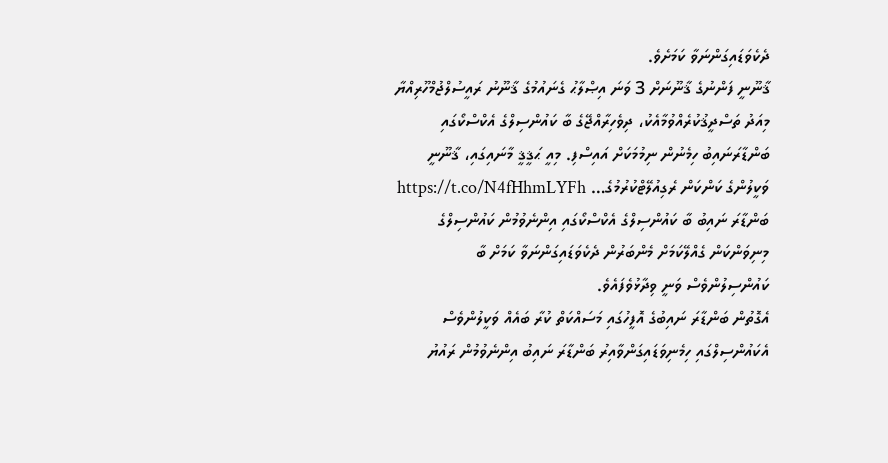ދެކެވަޑައިގަންނަވާ ކަމަށެވެ.
ޤާނޫނީ ފަންނުގެ ޤާނޫނަށް 3 ވަނަ އިޞްލާޙު ގެނައުމުގެ ޤާނޫނު ރައީސުލްޖުމްހޫރިއްޔާ މިއަދު ތަސްދީޤުކުރެއްވުމާއެކު، ދިވެހިރާއްޖޭގެ ބާ ކައުންސިލްގެ އެކްސްކޯގައި ބަންޑާރަނައިބު ހިމެނުން ނިމުމަކަށް އައިސްފި. މިއީ ޙަޤީޤީ މާނައިގައި، ޤާނޫނީ ވަކީލުންގެ ކަންކަން ރެގިއުލޭޓްކުރުމުގެ… https://t.co/N4fHhmLYFh
ބަންޑާރަ ނައިބު ބާ ކައުންސިލްގެ އެކްސްކޯގައި އިންނެވުމުން ކައުންސިލްގެ މިނިވަންކަން ގެއްލޭކަމަށް މެންބަރުން ދެކެވަޑައިގަންނަވާ ކަމަށް ބާ ކައުންސިލުންވެސް ވަނީ ވިދާޅުވެފައެވެ.
އެގޮތުން ބަންޑާރަ ނައިބުގެ އޮފީހުގައި މަސައްކަތް ކުރާ ބައެއް ވަކީލުންވެސް އެކައުންސިލްގައި ހިމެނިވަޑައިގަންވާއިރު ބަންޑާރަ ނައިބު އިންނެވުމުން ރައުޔު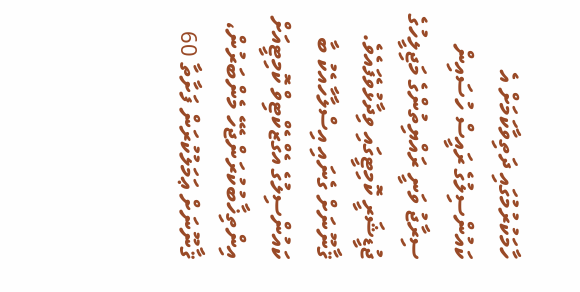ހާމަކުރުމުގައި ދަތިވާކަމަށް އެ ކައުންސިލުގެ ރައީސް ހުސައިން ސިރާޖު ވަނީ ރައްޔިތުންގެ މަޖިލީހުގެ ޖުޑީޝަރީ ކޮމިޓީގައި ވިދާޅުވެފައެވެ.
ޤާނޫނަށް ގެނައި އިސްލާހާއެކު ބާ ކައުންސިލުގެ އެގްޒެކްޓިވް ކޮމިޓީއަށް އިންތިޚާބުކުރަންޖެހޭ މެންބަރުން، ޤާނޫނަށް ޢަމަލުކުރަން ފަށާތާ 60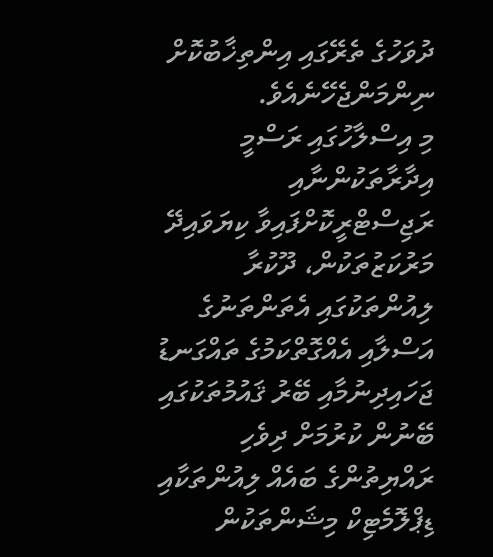ދުވަހުގެ ތެރޭގައި އިންތިޚާބުކޮށް ނިންމަންޖެހޭނެއެވެ.
މި އިސްލާހުގައި ރަސްމީ އިދާރާތަކުންނާއި ރަޖިސްޓްރީކޮށްފައިވާ ކިޔަވައިދޭ މަރުކަޒުތަކުން، ދޫކުރާ ލިއުންތަކުގައި އެތަންތަނުގެ އަސްލާއި އެއްގޮތްކަމުގެ ތައްގަނޑު ޖަހައިދިނުމާއި ބޭރު ޤައުމުތަކުގައި ބޭނުން ކުރުމަށް ދިވެހި ރައްޔިތުންގެ ބައެއް ލިއުންތަކާއި ޑިޕްލޮމެޓިކް މިޝަންތަކުން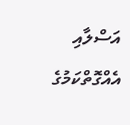އަސްލާއި އެއްގޮތްކަމުގެ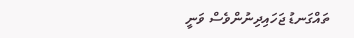ތައްގަނޑު ޖަހައިދިނުންވެސް ވަނީ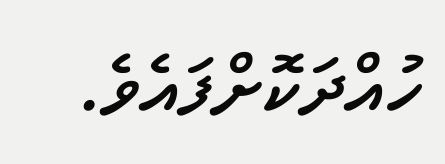ހުއްދަކޮށްފައެވެ.